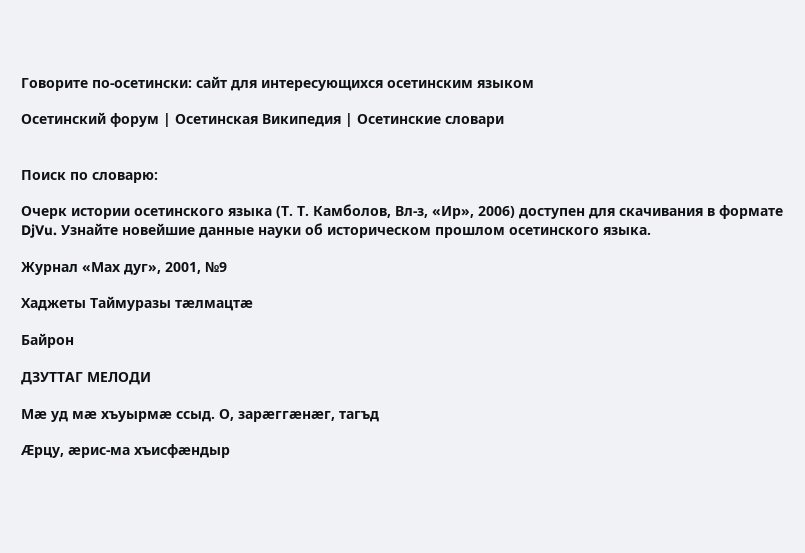Говорите по-осетински: сайт для интересующихся осетинским языком

Осетинский форум | Осетинская Википедия | Осетинские словари


Поиск по словарю:

Очерк истории осетинского языка (Т. Т. Камболов, Вл-з, «Ир», 2006) доступен для скачивания в формате DjVu. Узнайте новейшие данные науки об историческом прошлом осетинского языка.

Журнал «Мах дуг», 2001, №9

Хаджеты Таймуразы тæлмацтæ

Байрон

ДЗУТТАГ МЕЛОДИ

Мæ уд мæ хъуырмæ ссыд. О, зарæггæнæг, тагъд

Æрцу, æрис-ма хъисфæндыр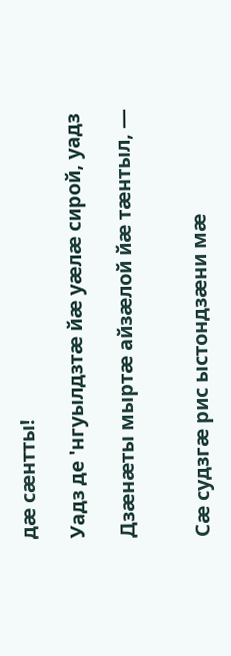дæ сæнтты!

Уадз де 'нгуылдзтæ йæ уæлæ сирой, уадз

Дзæнæты мыртæ айзæлой йæ тæнтыл, —


Сæ судзгæ рис ыстондзæни мæ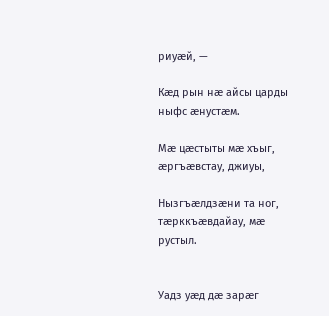риуæй, —

Кæд рын нæ айсы царды ныфс æнустæм.

Мæ цæстыты мæ хъыг, æргъæвстау, джиуы,

Нызгъæлдзæни та ног, тæрккъæвдайау, мæ рустыл.


Уадз уæд дæ зарæг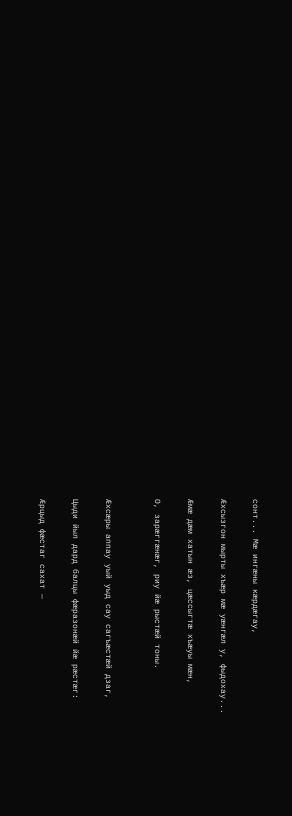сонт... Мæ ингæны кæрдæгау,

Æхсызгон мырты хъæр мæ уæнгæл у, фыдохау...

Æмæ дæм хатын æз, цæссыгтæ хъæуы мæн,

О, зарæггæнæг, риу йæ рыстæй тоны.


Æхсæры аппау уый уыд сау сагъæстæй дзаг,

Цыди йыл дард балцы фæразонæй йæ рæстæг:

Æрцыд фæстаг сахат —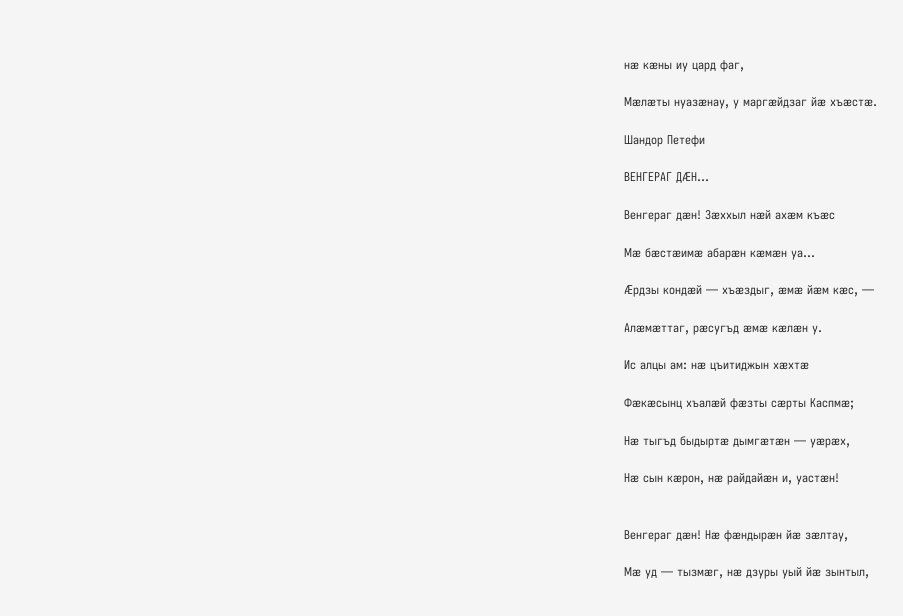нæ кæны иу цард фаг,

Мæлæты нуазæнау, у маргæйдзаг йæ хъæстæ.

Шандор Петефи

ВЕНГЕРАГ ДÆН...

Венгераг дæн! Зæххыл нæй ахæм къæс

Мæ бæстæимæ абарæн кæмæн уа...

Æрдзы кондæй — хъæздыг, æмæ йæм кæс, —

Алæмæттаг, рæсугъд æмæ кæлæн у.

Ис алцы ам: нæ цъитиджын хæхтæ

Фæкæсынц хъалæй фæзты сæрты Каспмæ;

Нæ тыгъд быдыртæ дымгæтæн — уæрæх,

Нæ сын кæрон, нæ райдайæн и, уастæн!


Венгераг дæн! Нæ фæндырæн йæ зæлтау,

Мæ уд — тызмæг, нæ дзуры уый йæ зынтыл,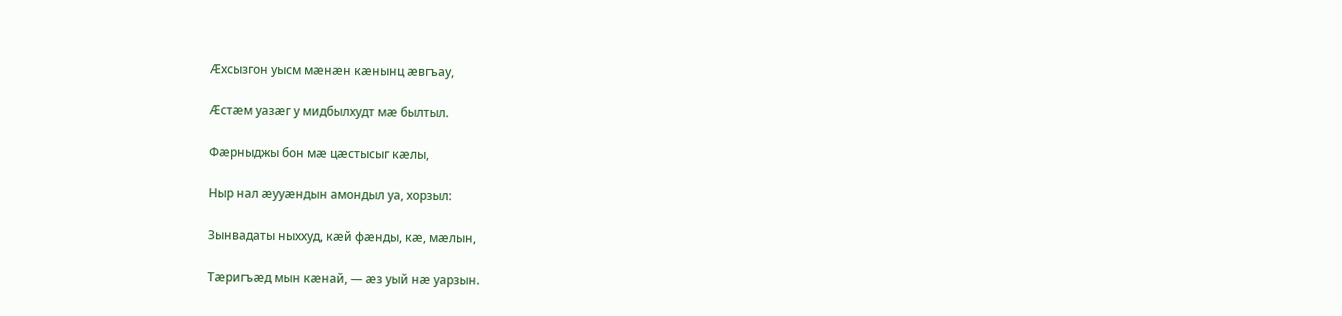Æхсызгон уысм мæнæн кæнынц æвгъау,

Æстæм уазæг у мидбылхудт мæ былтыл.

Фæрныджы бон мæ цæстысыг кæлы,

Ныр нал æууæндын амондыл уа, хорзыл:

Зынвадаты ныххуд, кæй фæнды, кæ, мæлын,

Тæригъæд мын кæнай, — æз уый нæ уарзын.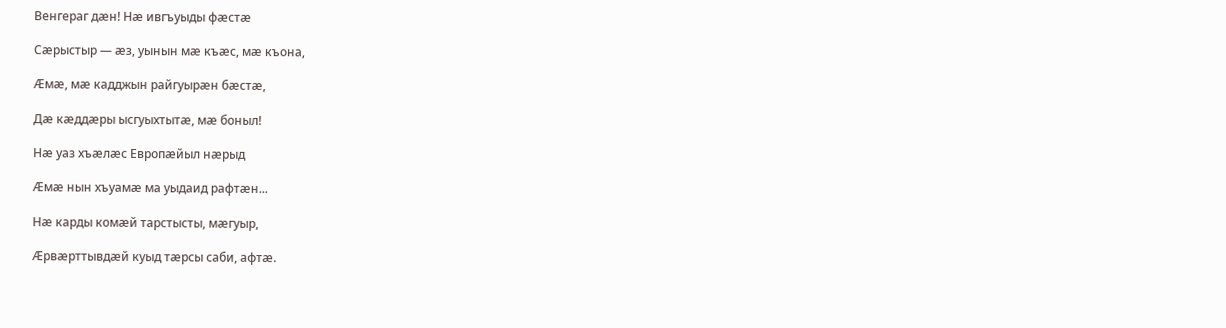Венгераг дæн! Нæ ивгъуыды фæстæ

Сæрыстыр — æз, уынын мæ къæс, мæ къона,

Æмæ, мæ кадджын райгуырæн бæстæ,

Дæ кæддæры ысгуыхтытæ, мæ боныл!

Нæ уаз хъæлæс Европæйыл нæрыд

Æмæ нын хъуамæ ма уыдаид рафтæн...

Нæ карды комæй тарстысты, мæгуыр,

Æрвæрттывдæй куыд тæрсы саби, афтæ.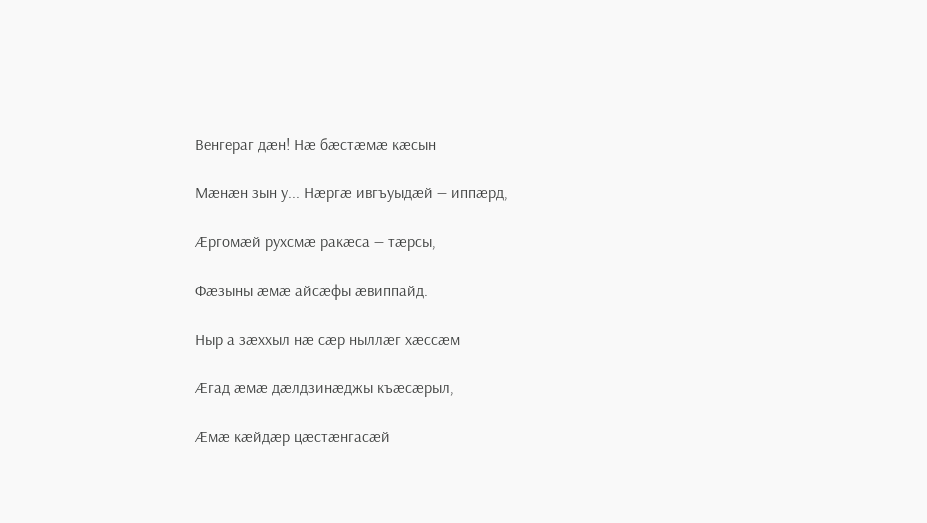Венгераг дæн! Нæ бæстæмæ кæсын

Мæнæн зын у... Нæргæ ивгъуыдæй — иппæрд,

Æргомæй рухсмæ ракæса — тæрсы,

Фæзыны æмæ айсæфы æвиппайд.

Ныр а зæххыл нæ сæр ныллæг хæссæм

Æгад æмæ дæлдзинæджы къæсæрыл,

Æмæ кæйдæр цæстæнгасæй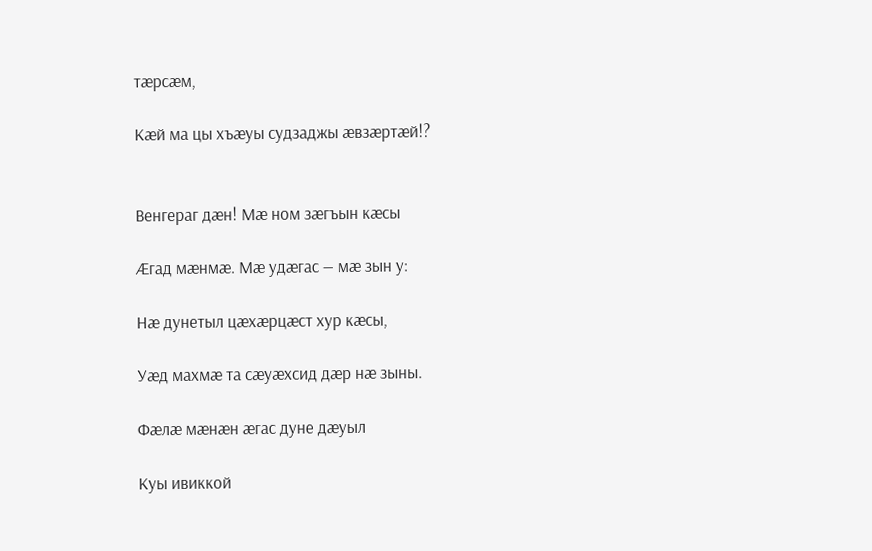тæрсæм,

Кæй ма цы хъæуы судзаджы æвзæртæй!?


Венгераг дæн! Мæ ном зæгъын кæсы

Æгад мæнмæ. Мæ удæгас — мæ зын у:

Нæ дунетыл цæхæрцæст хур кæсы,

Уæд махмæ та сæуæхсид дæр нæ зыны.

Фæлæ мæнæн æгас дуне дæуыл

Куы ивиккой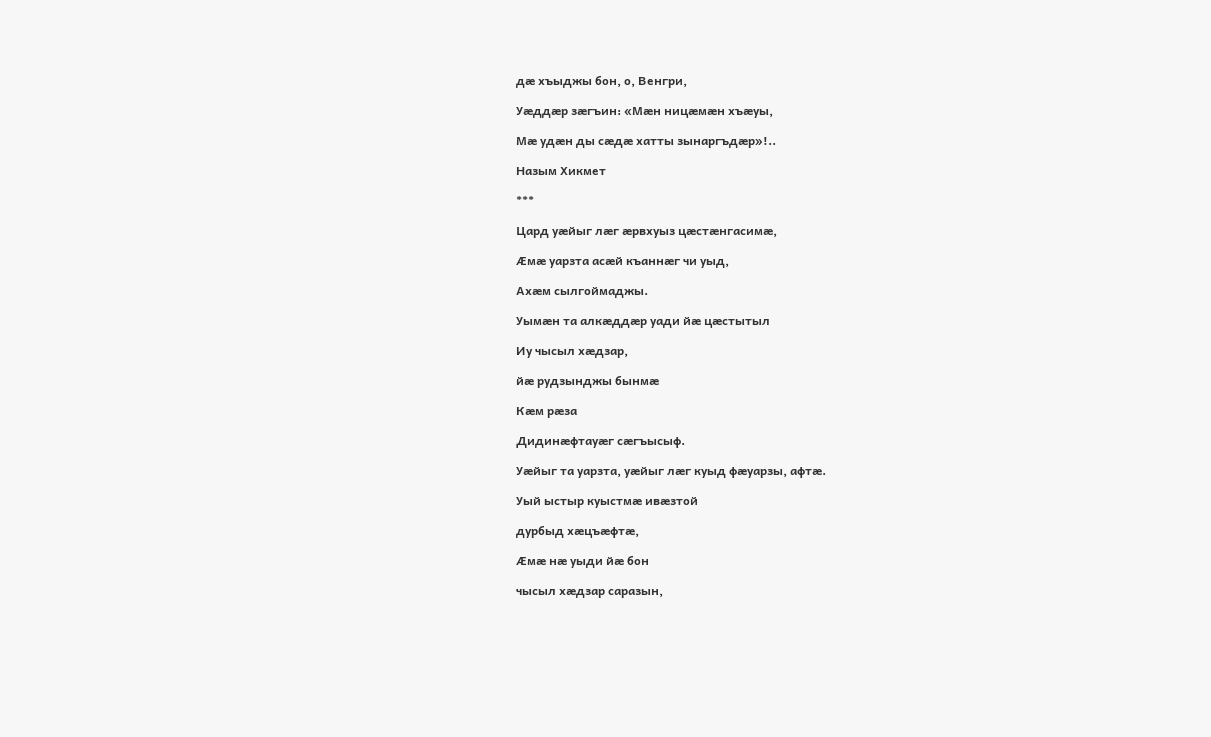дæ хъыджы бон, о, Венгри,

Уæддæр зæгъин: «Мæн ницæмæн хъæуы,

Мæ удæн ды сæдæ хатты зынаргъдæр»!..

Назым Хикмет

***

Цард уæйыг лæг æрвхуыз цæстæнгасимæ,

Æмæ уарзта асæй къаннæг чи уыд,

Ахæм сылгоймаджы.

Уымæн та алкæддæр уади йæ цæстытыл

Иу чысыл хæдзар,

йæ рудзынджы бынмæ

Кæм рæза

Дидинæфтауæг сæгъысыф.

Уæйыг та уарзта, уæйыг лæг куыд фæуарзы, афтæ.

Уый ыстыр куыстмæ ивæзтой

дурбыд хæцъæфтæ,

Æмæ нæ уыди йæ бон

чысыл хæдзар саразын,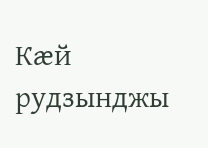Кæй рудзынджы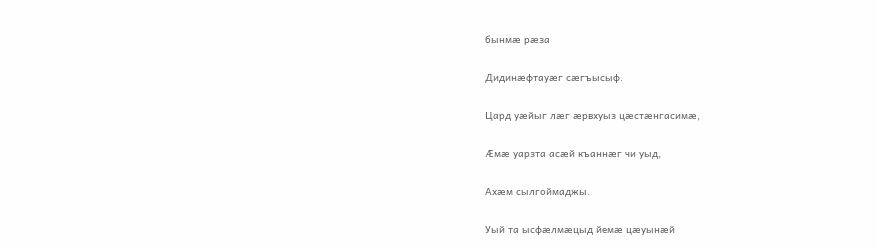бынмæ рæза

Дидинæфтауæг сæгъысыф.

Цард уæйыг лæг æрвхуыз цæстæнгасимæ,

Æмæ уарзта асæй къаннæг чи уыд,

Ахæм сылгоймаджы.

Уый та ысфæлмæцыд йемæ цæуынæй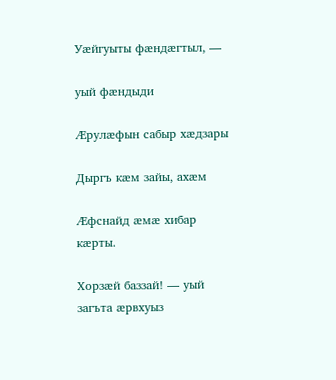Уæйгуыты фæндæгтыл, —

уый фæндыди

Æрулæфын сабыр хæдзары

Дыргъ кæм зайы, ахæм

Æфснайд æмæ хибар кæрты.

Хорзæй баззай! — уый загъта æрвхуыз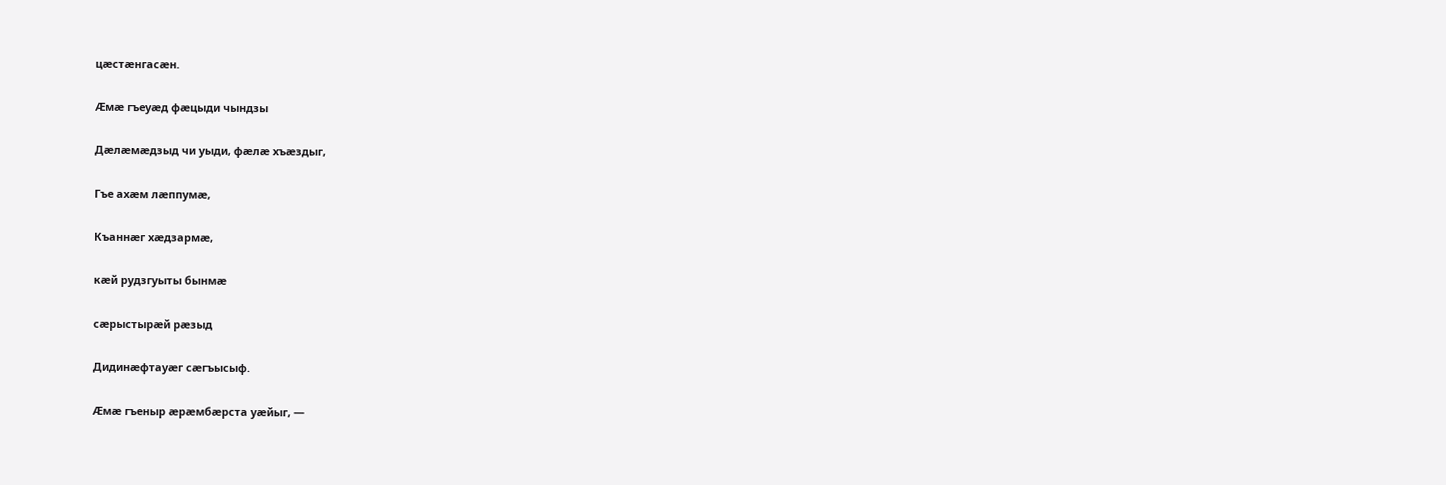цæстæнгасæн.

Æмæ гъеуæд фæцыди чындзы

Дæлæмæдзыд чи уыди, фæлæ хъæздыг,

Гъе ахæм лæппумæ,

Къаннæг хæдзармæ,

кæй рудзгуыты бынмæ

сæрыстырæй рæзыд

Дидинæфтауæг сæгъысыф.

Æмæ гъеныр æрæмбæрста уæйыг, —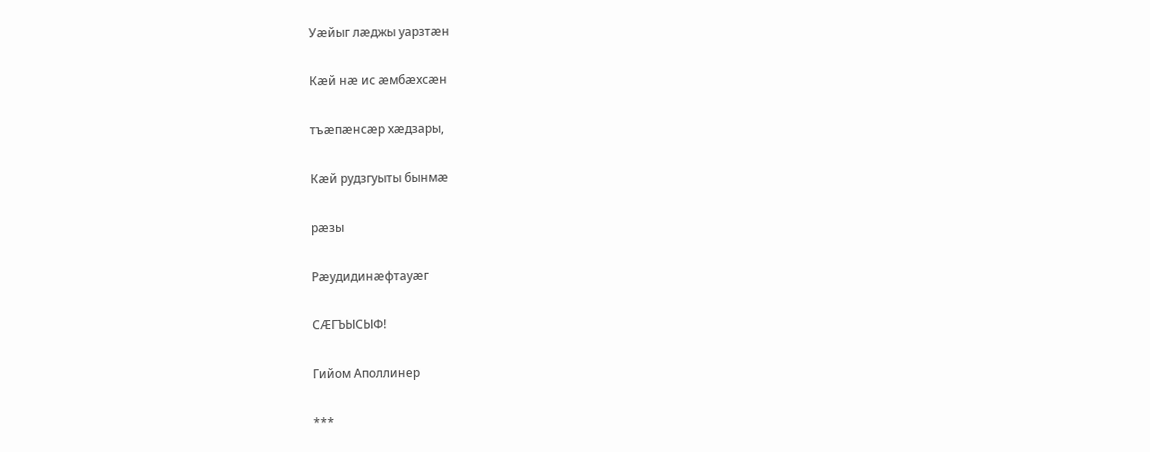Уæйыг лæджы уарзтæн

Кæй нæ ис æмбæхсæн

тъæпæнсæр хæдзары,

Кæй рудзгуыты бынмæ

рæзы

Рæудидинæфтауæг

СÆГЪЫСЫФ!

Гийом Аполлинер

***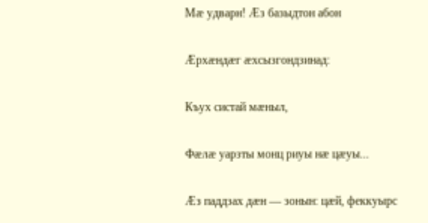Мæ удварн! Æз базыдтон абон

Æрхæндæг æхсызгондзинад:

Къух систай мæныл,

Фæлæ уарзты монц риуы нæ цæуы...

Æз паддзах дæн — зонын: цæй, феккуырс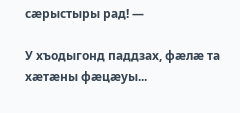сæрыстыры рад! —

У хъодыгонд паддзах, фæлæ та хæтæны фæцæуы...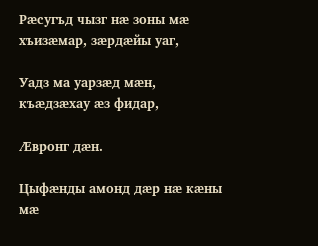Рæсугъд чызг нæ зоны мæ хъизæмар, зæрдæйы уаг,

Уадз ма уарзæд мæн, къæдзæхау æз фидар,

Æвронг дæн.

Цыфæнды амонд дæр нæ кæны мæ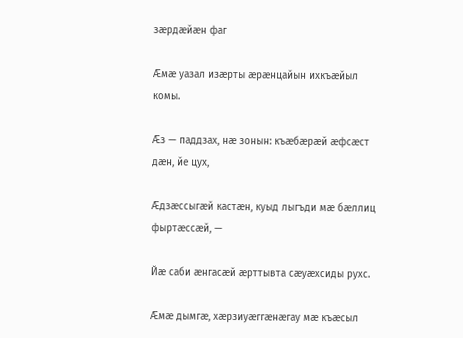зæрдæйæн фаг

Æмæ уазал изæрты æрæнцайын ихкъæйыл комы.

Æз — паддзах, нæ зонын: къæбæрæй æфсæст дæн, йе цух,

Æдзæссыгæй кастæн, куыд лыгъди мæ бæллиц фыртæссæй, —

Йæ саби æнгасæй æрттывта сæуæхсиды рухс.

Æмæ дымгæ, хæрзиуæггæнæгау мæ къæсыл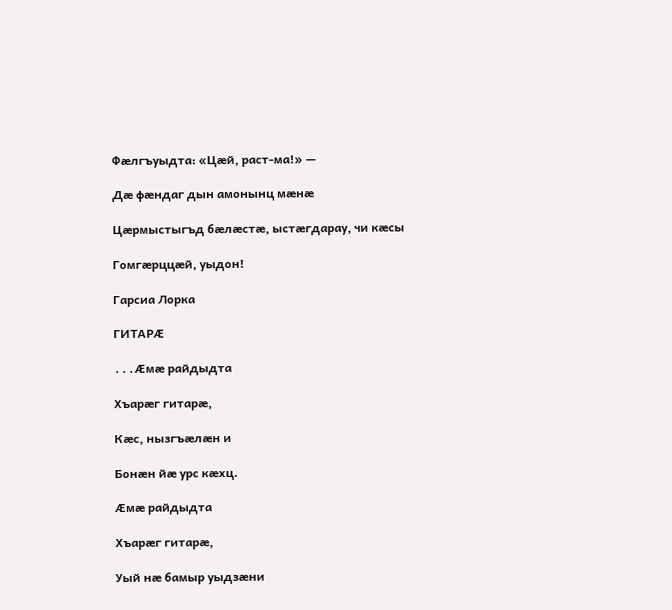Фæлгъуыдта: «Цæй, раст-ма!» —

Дæ фæндаг дын амонынц мæнæ

Цæрмыстыгъд бæлæстæ, ыстæгдарау, чи кæсы

Гомгæрццæй, уыдон!

Гарсиа Лорка

ГИТАРÆ

...Æмæ райдыдта

Хъарæг гитарæ,

Кæс, нызгъæлæн и

Бонæн йæ урс кæхц.

Æмæ райдыдта

Хъарæг гитарæ,

Уый нæ бамыр уыдзæни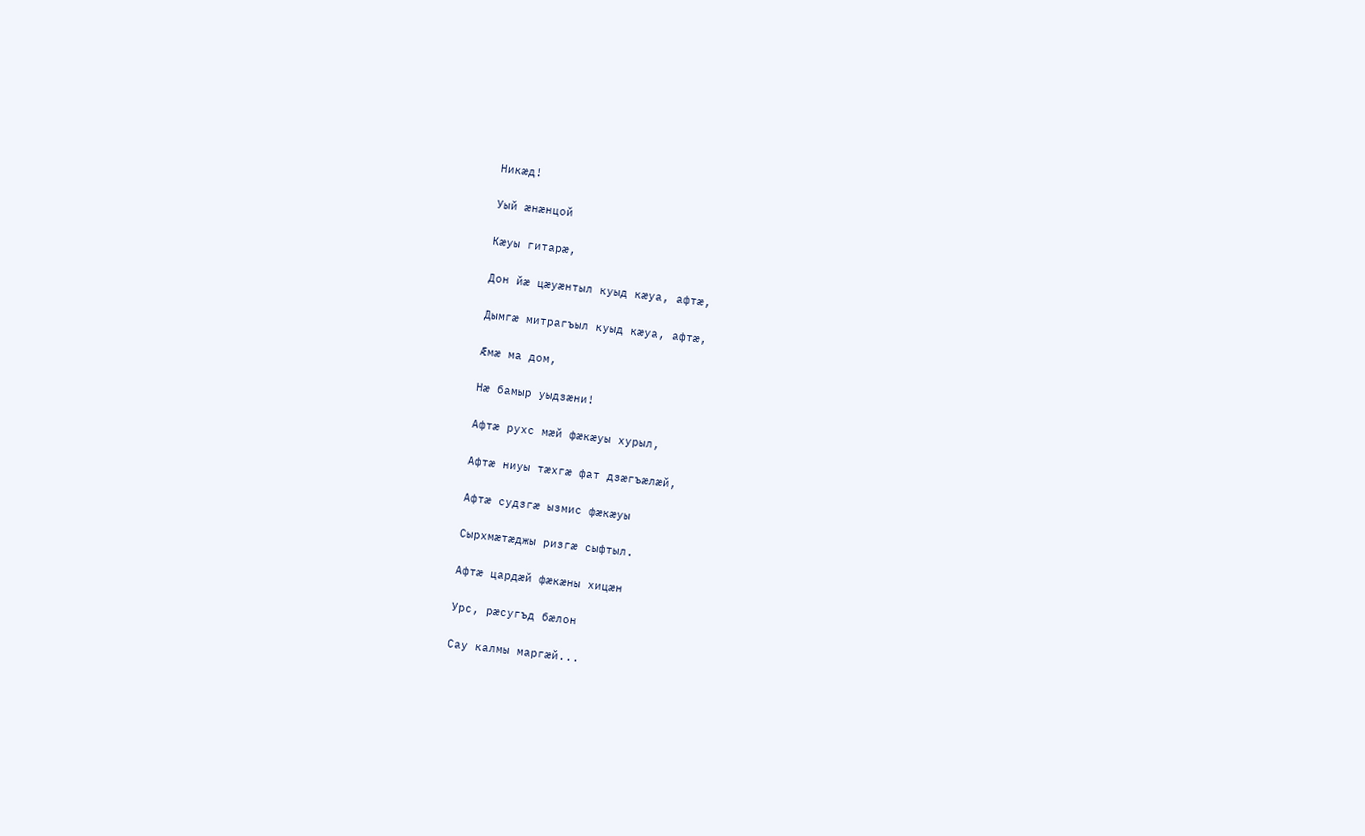Никæд!

Уый æнæнцой

Кæуы гитарæ,

Дон йæ цæуæнтыл куыд кæуа, афтæ,

Дымгæ митрагъыл куыд кæуа, афтæ,

Æмæ ма дом,

Нæ бамыр уыдзæни!

Афтæ рухс мæй фæкæуы хурыл,

Афтæ ниуы тæхгæ фат дзæгъæлæй,

Афтæ судзгæ ызмис фæкæуы

Сырхмæтæджы ризгæ сыфтыл.

Афтæ цардæй фæкæны хицæн

Урс, рæсугъд бæлон

Сау калмы маргæй...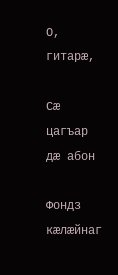О, гитарæ,

Сæ цагъар дæ абон

Фондз кæлæйнаг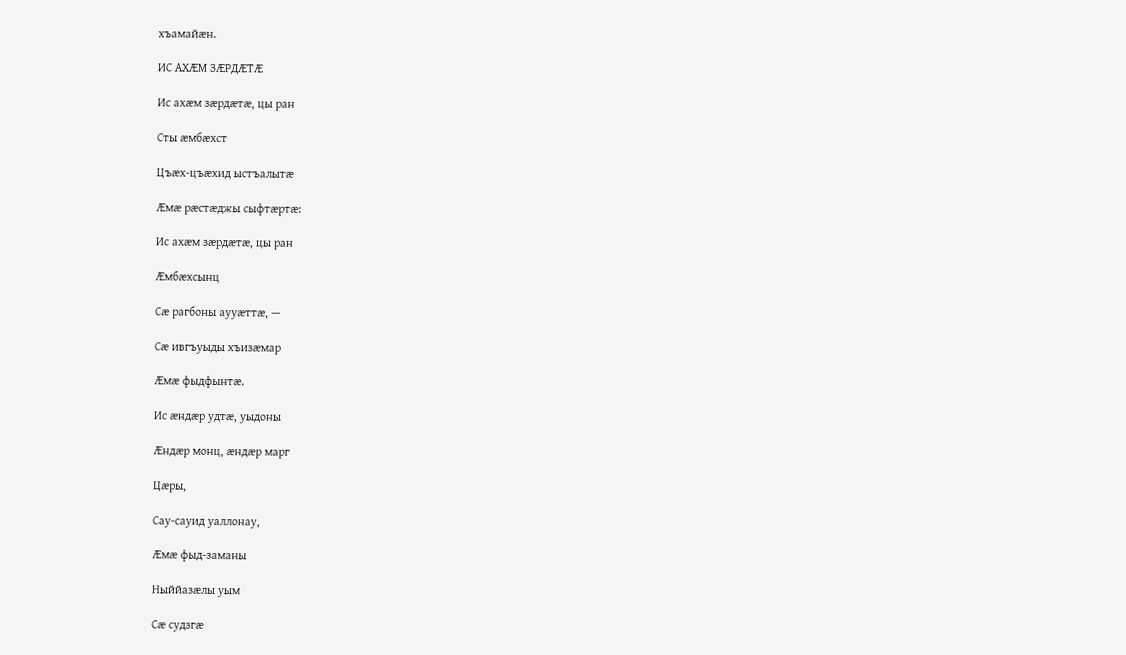хъамайæн.

ИС АХÆМ ЗÆРДÆТÆ

Ис ахæм зæрдæтæ, цы ран

Сты æмбæхст

Цъæх-цъæхид ыстъалытæ

Æмæ рæстæджы сыфтæртæ:

Ис ахæм зæрдæтæ, цы ран

Æмбæхсынц

Сæ рагбоны аууæттæ, —

Сæ ивгъуыды хъизæмар

Æмæ фыдфынтæ.

Ис æндæр удтæ, уыдоны

Æндæр монц, æндæр марг

Цæры,

Сау-сауид уаллонау,

Æмæ фыд-заманы

Ныййазæлы уым

Сæ судзгæ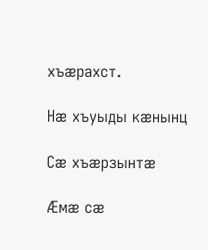хъæрахст.

Нæ хъуыды кæнынц

Сæ хъæрзынтæ

Æмæ сæ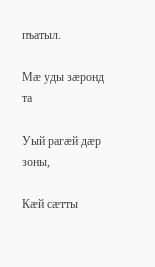пъатыл.

Мæ уды зæронд та

Уый рагæй дæр зоны,

Кæй сæтты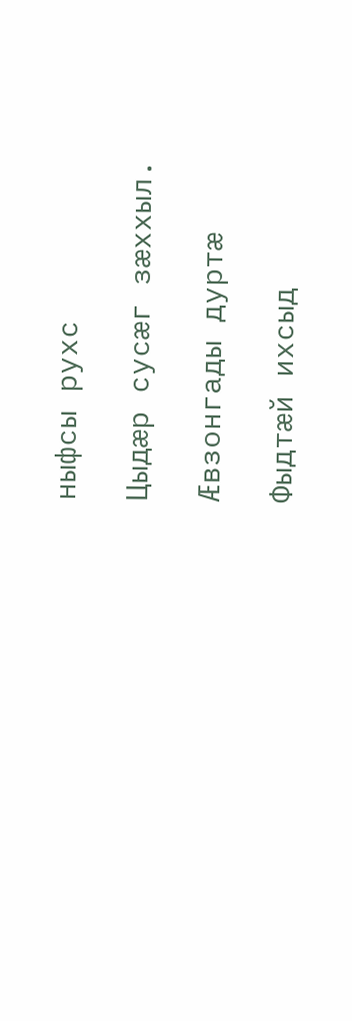ныфсы рухс

Цыдæр сусæг зæххыл.

Æвзонгады дуртæ

Фыдтæй ихсыд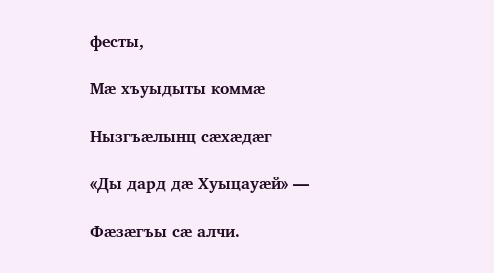фесты,

Мæ хъуыдыты коммæ

Нызгъæлынц сæхæдæг

«Ды дард дæ Хуыцауæй» —

Фæзæгъы сæ алчи.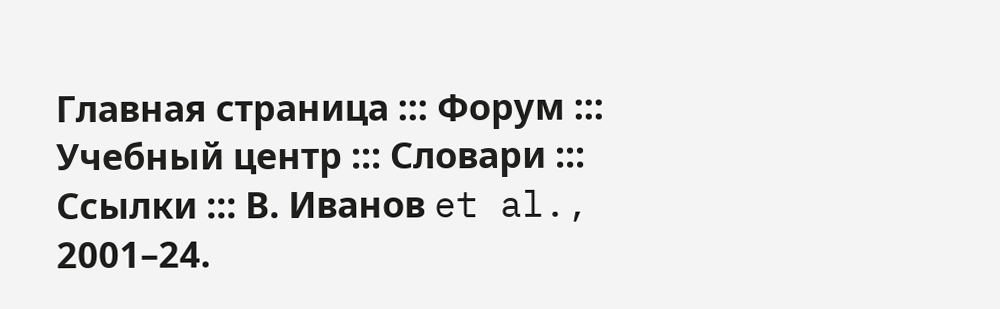Главная страница ::: Форум ::: Учебный центр ::: Словари ::: Ссылки ::: В. Иванов et al., 2001–24.